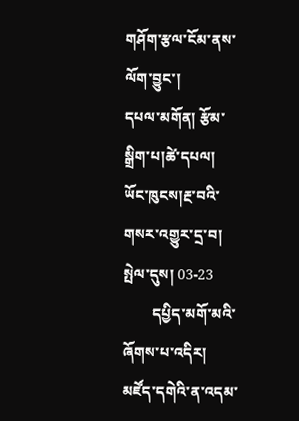གཤོག་རྩལ་ངོམ་ནས་ལོག་བྱུང་།
དཔལ་མགོན། རྩོམ་སྒྲིག་པ།ཚེ་དཔལ། ཡོང་ཁུངས།རྔ་བའི་གསར་འགྱུར་དྲ་བ། སྤེལ་དུས། 03-23
        དཔྱིད་མགོ་མའི་ཞོགས་པ་འདིར། མཛོད་དགེའི་ན་འདམ་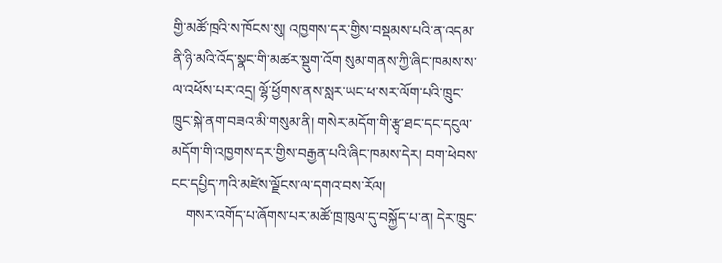གྱི་མཚོ་ཁྲའི་ས་ཁོངས་སུ། འཁྱགས་དར་གྱིས་བསྡམས་པའི་ན་འདམ་ནི་ཉི་མའི་འོད་སྣང་གི་མཚར་སྡུག་འོག སུམ་གནས་ཀྱི་ཞིང་ཁམས་ས་ལ་འཕོས་པར་འདྲ། ལྷོ་ཕྱོགས་ནས་སླར་ཡང་ཕ་སར་ལོག་པའི་ཁྲུང་ཁྲུང་སྐེ་ནག་བཟའ་མི་གསུམ་ནི། གསེར་མདོག་གི་རྩྭ་ཐང་དང་དངུལ་མདོག་གི་འཁྱགས་དར་གྱིས་བརྒྱན་པའི་ཞིང་ཁམས་དེར། བག་ཕེབས་ངང་དཔྱིད་ཀའི་མཛེས་ལྗོངས་ལ་དགའ་བས་རོལ།
    གསར་འགོད་པ་ཞོགས་པར་མཚོ་ཁྲ་ཁུལ་དུ་བསྐྱོད་པ་ན། དེར་ཁྲུང་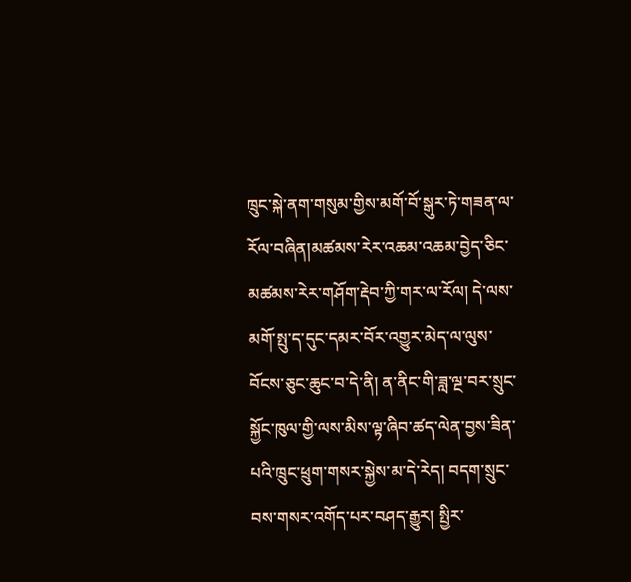ཁྲུང་སྐེ་ནག་གསུམ་གྱིས་མགོ་བོ་སྒུར་ཏེ་གཟན་ལ་རོལ་བཞིན།མཚམས་རེར་འཆམ་འཆམ་བྱེད་ཅིང་མཚམས་རེར་གཤོག་རྡེབ་ཀྱི་གར་ལ་རོལ། དེ་ལས་མགོ་སྤུ་ད་དུང་དམར་བོར་འགྱུར་མེད་ལ་ལུས་བོངས་ཅུང་ཆུང་བ་དེ་ནི། ན་ནིང་གི་ཟླ་ལྔ་བར་སྲུང་སྐྱོང་ཁུལ་གྱི་ལས་མིས་ལྟ་ཞིབ་ཚད་ལེན་བྱས་ཟིན་པའི་ཁྲུང་ཕྲུག་གསར་སྐྱེས་མ་དེ་རེད། བདག་སྲུང་བས་གསར་འགོད་པར་བཤད་རྒྱུར། སྤྱིར་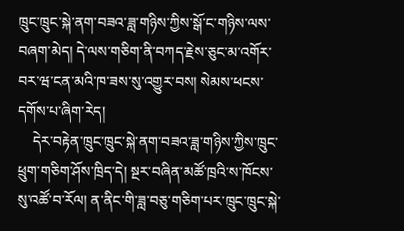ཁྲུང་ཁྲུང་སྐེ་ནག་བཟའ་ཟླ་གཉིས་ཀྱིས་སྒོ་ང་གཉིས་ལས་བཞག་མེད། དེ་ལས་གཅིག་ནི་བཀད་རྗེས་ཅུང་མ་འགོར་བར་ཝ་ངན་མའི་ཁ་ཟས་སུ་འགྱུར་བས། སེམས་ཕངས་དགོས་པ་ཞིག་རེད།
    དེར་བརྟེན་ཁྲུང་ཁྲུང་སྐེ་ནག་བཟའ་ཟླ་གཉིས་ཀྱིས་ཁྲུང་ཕྲུག་གཅིག་ཤོས་ཁྲིད་དེ། སྔར་བཞིན་མཚོ་ཁྲའི་ས་ཁོངས་སུ་འཚོ་བ་རོལ། ན་ནིང་གི་ཟླ་བཅུ་གཅིག་པར་ཁྲུང་ཁྲུང་སྐེ་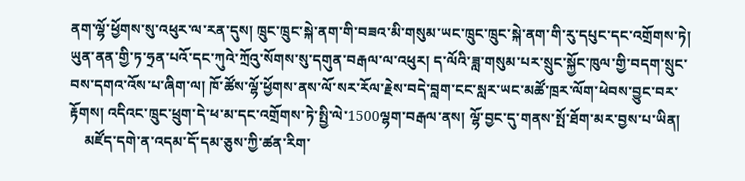ནག་ལྷོ་ཕྱོགས་སུ་འཕུར་ལ་རན་དུས། ཁྲུང་ཁྲུང་སྐེ་ནག་གི་བཟའ་མི་གསུམ་ཡང་ཁྲུང་ཁྲུང་སྐེ་ནག་གི་རུ་དཔུང་དང་འགྲོགས་ཏེ། ཡུན་ནན་གྱི་ཏ་ཧྲན་པའོ་དང་ཀུའེ་ཀྲོའུ་སོགས་སུ་དགུན་བརྒལ་ལ་འཕུར། ད་ལོའི་ཟླ་གསུམ་པར་སྲུང་སྐྱོང་ཁུལ་གྱི་བདག་སྲུང་བས་དགའ་འོས་པ་ཞིག་ལ། ཁོ་ཚོས་ལྷོ་ཕྱོགས་ནས་ལོ་སར་རོལ་རྗེས་བདེ་བླག་ངང་སླར་ཡང་མཚོ་ཁྲར་ལོག་ཕེབས་བྱུང་བར་རྟོགས། འདིའང་ཁྲུང་ཕྲུག་དེ་ཕ་མ་དང་འགྲོགས་ཏེ་སྤྱི་ལེ་1500ལྷག་བརྒལ་ནས། ལྷོ་བྱང་དུ་གནས་སྤོ་ཐོག་མར་བྱས་པ་ཡིན།
    མཛོད་དགེ་ན་འདམ་དོ་དམ་ཅུས་ཀྱི་ཚན་རིག་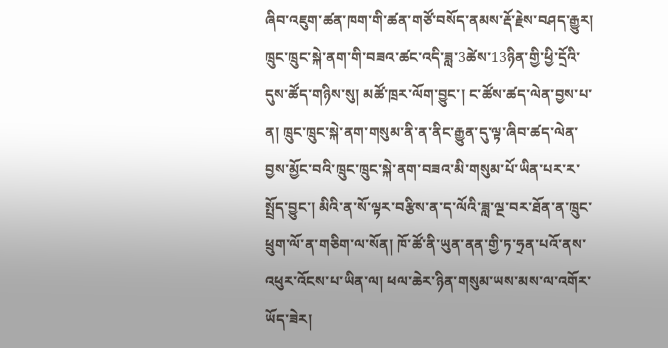ཞིབ་འཇུག་ཚན་ཁག་གི་ཚན་གཙོ་བསོད་ནམས་རྡོ་རྗེས་བཤད་རྒྱུར། ཁྲུང་ཁྲུང་སྐེ་ནག་གི་བཟའ་ཚང་འདི་ཟླ་3ཚེས་13ཉིན་གྱི་ཕྱི་དྲོའི་དུས་ཚོད་གཉིས་སུ། མཚོ་ཁྲར་ལོག་བྱུང་། ང་ཚོས་ཚད་ལེན་བྱས་པ་ན། ཁྲུང་ཁྲུང་སྐེ་ནག་གསུམ་ནི་ན་ནིང་རྒྱུན་དུ་ལྟ་ཞིབ་ཚད་ལེན་བྱས་མྱོང་བའི་ཁྲུང་ཁྲུང་སྐེ་ནག་བཟའ་མི་གསུམ་པོ་ཡིན་པར་ར་སྤྲོད་བྱུང་། མིའི་ན་སོ་ལྟར་བརྩིས་ན་ད་ལོའི་ཟླ་ལྔ་བར་ཐོན་ན་ཁྲུང་ཕྲུག་ལོ་ན་གཅིག་ལ་སོན། ཁོ་ཚོ་ནི་ཡུན་ནན་གྱི་ཏ་ཧྲན་པའོ་ནས་འཕུར་འོངས་པ་ཡིན་ལ། ཕལ་ཆེར་ཉིན་གསུམ་ཡས་མས་ལ་འགོར་ཡོད་ཟེར།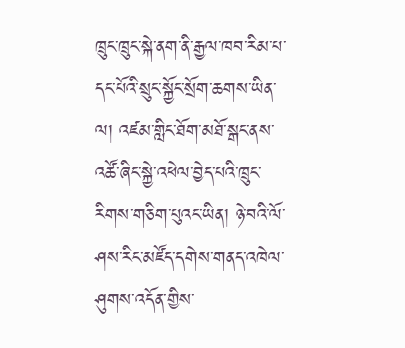ཁྲུང་ཁྲུང་སྐེ་ནག་ནི་རྒྱལ་ཁབ་རིམ་པ་དང་པོའི་སྲུང་སྐྱོང་སྲོག་ཆགས་ཡིན་ལ། འཛམ་གླིང་ཐོག་མཐོ་སྒང་ནས་འཚོ་ཞིང་སྐྱེ་འཕེལ་བྱེད་པའི་ཁྲུང་རིགས་གཅིག་པུའང་ཡིན། ཉེ་བའི་ལོ་ཤས་རིང་མཛོད་དགེས་གནད་འཁེལ་ཤུགས་འདོན་གྱིས་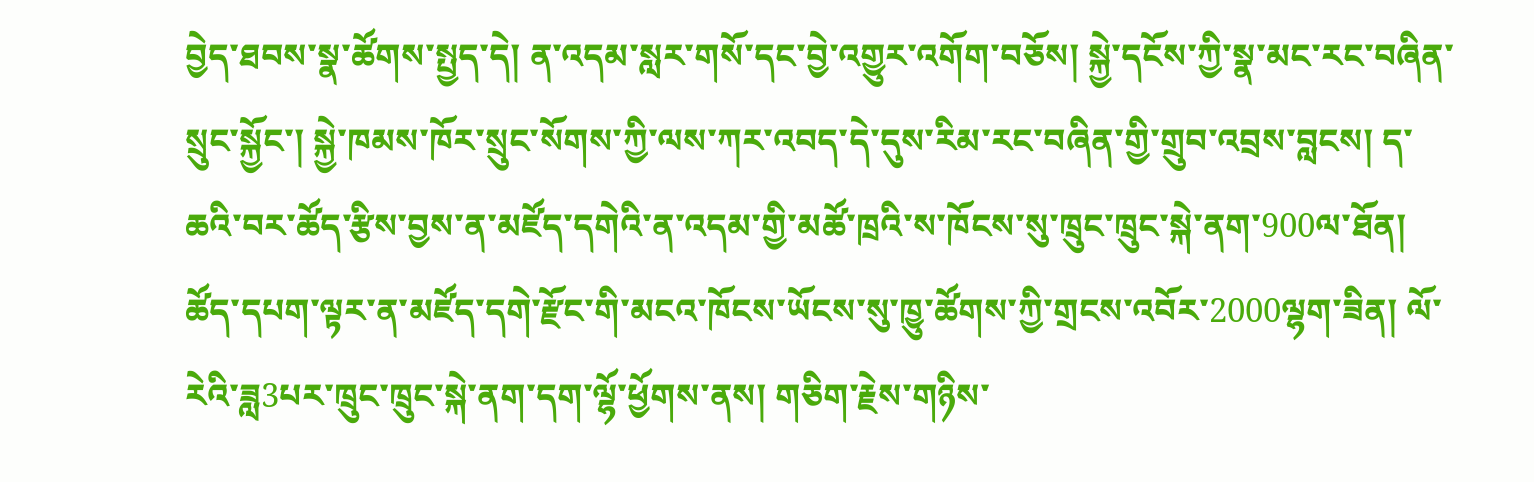བྱེད་ཐབས་སྣ་ཚོགས་སྤྱད་དེ། ན་འདམ་སླར་གསོ་དང་བྱེ་འགྱུར་འགོག་བཅོས། སྐྱེ་དངོས་ཀྱི་སྣ་མང་རང་བཞིན་སྲུང་སྐྱོང་། སྐྱེ་ཁམས་ཁོར་སྲུང་སོགས་ཀྱི་ལས་ཀར་འབད་དེ་དུས་རིམ་རང་བཞིན་གྱི་གྲུབ་འབྲས་བླངས། ད་ཆའི་བར་ཚོད་རྩིས་བྱས་ན་མཛོད་དགེའི་ན་འདམ་གྱི་མཚོ་ཁྲའི་ས་ཁོངས་སུ་ཁྲུང་ཁྲུང་སྐེ་ནག་900ལ་ཐོན། ཚོད་དཔག་ལྟར་ན་མཛོད་དགེ་རྫོང་གི་མངའ་ཁོངས་ཡོངས་སུ་ཁྱུ་ཚོགས་ཀྱི་གྲངས་འབོར་2000ལྷག་ཟིན། ལོ་རེའི་ཟླ3པར་ཁྲུང་ཁྲུང་སྐེ་ནག་དག་ལྷོ་ཕྱོགས་ནས། གཅིག་རྗེས་གཉིས་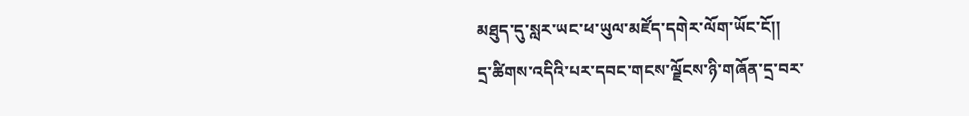མཐུད་དུ་སླར་ཡང་ཕ་ཡུལ་མཛོད་དགེར་ལོག་ཡོང་ངོ།།
དྲ་ཚིགས་འདིའི་པར་དབང་གངས་ལྗོངས་ཉི་གཞོན་དྲ་བར་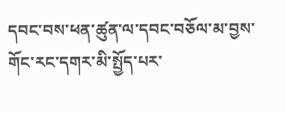དབང་བས་ཕན་ཚུན་ལ་དབང་བཅོལ་མ་བྱས་གོང་རང་དགར་མི་སྤྱོད་པར་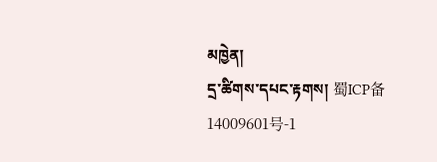མཁྱེན།
དྲ་ཚིགས་དཔང་རྟགས། 蜀ICP备14009601号-1